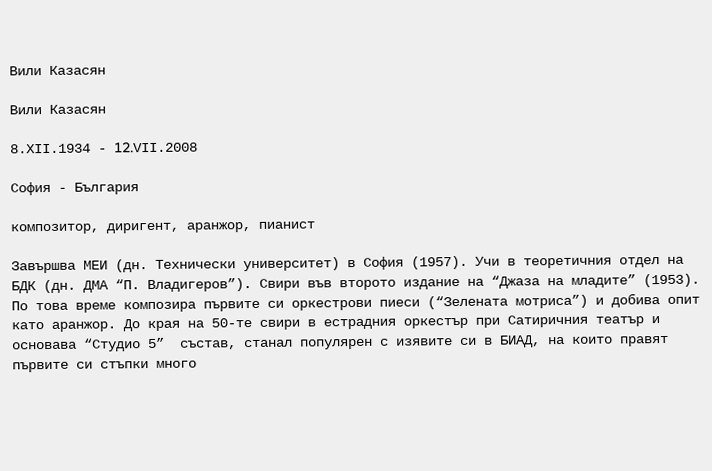Вили Казасян

Вили Казасян

8.ХІІ.1934 - 12.VІІ.2008

София - България

композитор, диригент, аранжор, пианист

Завършва МЕИ (дн. Технически университет) в София (1957). Учи в теоретичния отдел на БДК (дн. ДМА “П. Владигеров”). Свири във второто издание на “Джаза на младите” (1953). По това време композира първите си оркестрови пиеси (“Зелената мотриса”) и добива опит като аранжор. До края на 50-те свири в естрадния оркестър при Сатиричния театър и основава “Студио 5”  състав, станал популярен с изявите си в БИАД, на които правят първите си стъпки много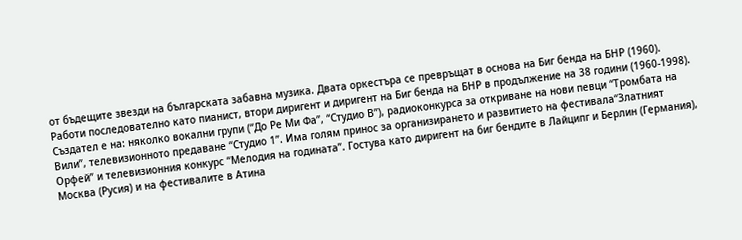от бъдещите звезди на българската забавна музика. Двата оркестъра се превръщат в основа на Биг бенда на БНР (1960). Работи последователно като пианист, втори диригент и диригент на Биг бенда на БНР в продължение на 38 години (1960-1998). Създател е на: няколко вокални групи (“До Ре Ми Фа”, “Студио В”), радиоконкурса за откриване на нови певци “Тромбата на Вили”, телевизионното предаване “Студио 1”. Има голям принос за организирането и развитието на фестивала“Златният Орфей” и телевизионния конкурс “Мелодия на годината”. Гостува като диригент на биг бендите в Лайципг и Берлин (Германия), Москва (Русия) и на фестивалите в Атина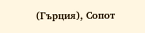(Гърция), Сопот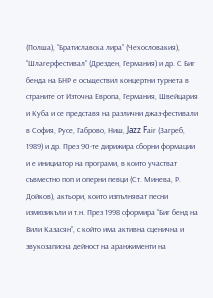(Полша), “Братиславска лира” (Чехословакия), “Шлагерфестивал” (Дрезден, Германия) и др. С Биг бенда на БНР е осъществил концертни турнета в страните от Източна Европа, Германия, Швейцария и Куба и се представя на различни джаз-фестивали в София, Русе, Габрово, Ниш, Jazz Fаir (Загреб, 1989) и др. През 90-те дирижира сборни формации и е инициатор на програми, в които участват съвместно поп и оперни певци (Ст. Минева, Р. Дойков), актьори, които изпълняват песни измюзикъли и т.н. През 1998 сформира “Биг бенд на Вили Казасян”, с който има активна сценична и звукозаписна дейност на аранжименти на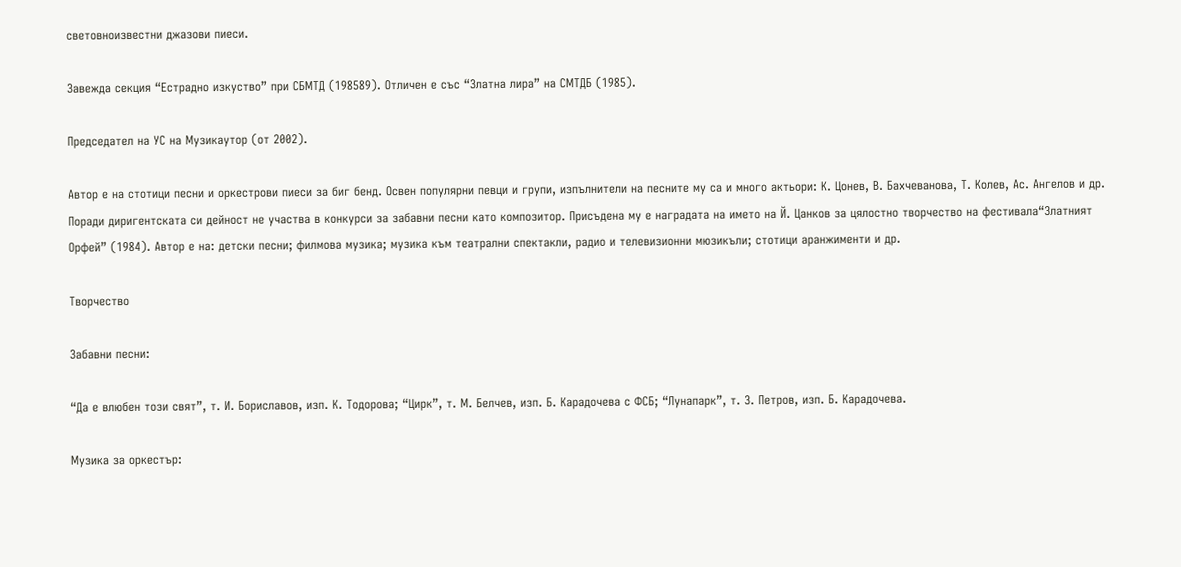световноизвестни джазови пиеси.

Завежда секция “Естрадно изкуство” при СБМТД (198589). Отличен е със “Златна лира” на СМТДБ (1985).

Председател на УС на Музикаутор (от 2002).

Автор е на стотици песни и оркестрови пиеси за биг бенд. Освен популярни певци и групи, изпълнители на песните му са и много актьори: К. Цонев, В. Бахчеванова, Т. Колев, Ас. Ангелов и др. Поради диригентската си дейност не участва в конкурси за забавни песни като композитор. Присъдена му е наградата на името на Й. Цанков за цялостно творчество на фестивала“Златният Орфей” (1984). Автор е на: детски песни; филмова музика; музика към театрални спектакли, радио и телевизионни мюзикъли; стотици аранжименти и др.

Творчество

Забавни песни:

“Да е влюбен този свят”, т. И. Бориславов, изп. К. Тодорова; “Цирк”, т. М. Белчев, изп. Б. Карадочева с ФСБ; “Лунапарк”, т. З. Петров, изп. Б. Карадочева.

Музика за оркестър: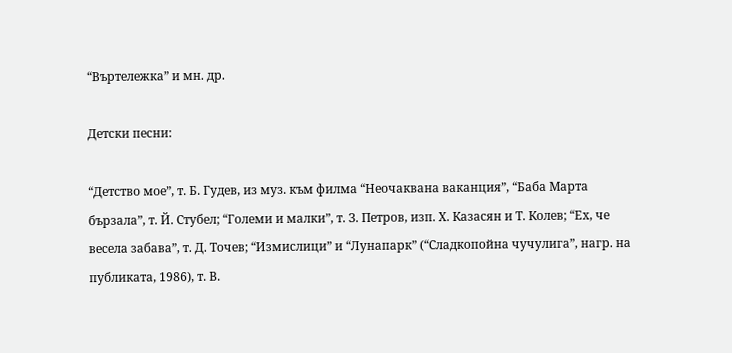“Въртележка” и мн. др.

Детски песни:

“Детство мое”, т. Б. Гудев, из муз. към филма “Неочаквана ваканция”, “Баба Марта бързала”, т. Й. Стубел; “Големи и малки”, т. З. Петров, изп. Х. Казасян и Т. Колев; “Ех, че весела забава”, т. Д. Точев; “Измислици” и “Лунапарк” (“Сладкопойна чучулига”, нагр. на публиката, 1986), т. В.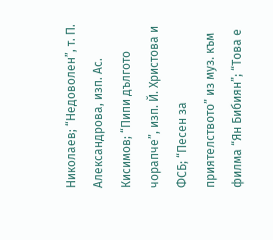Николаев; “Недоволен”, т. П. Александрова, изп. Ас. Кисимов; “Пипи дългото чорапче”, изп. Й. Христова и ФСБ; “Песен за приятелството” из муз. към филма “Ян Бибиян”; “Това е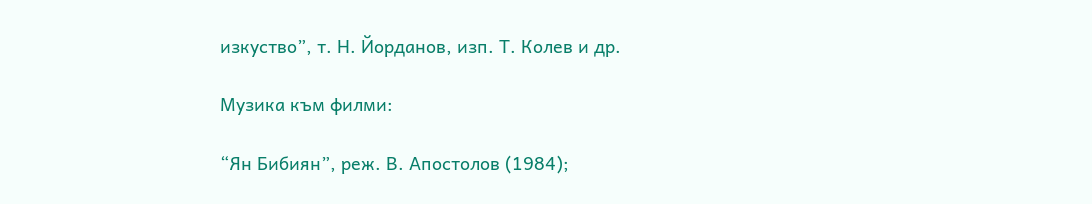изкуство”, т. Н. Йорданов, изп. Т. Колев и др.

Музика към филми:

“Ян Бибиян”, реж. В. Апостолов (1984);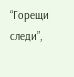“Горещи следи”,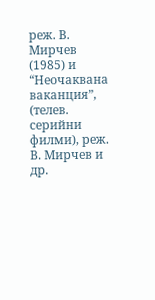реж. В. Мирчев (1985) и “Неочаквана ваканция”, (телев. серийни филми), реж. В. Мирчев и др.